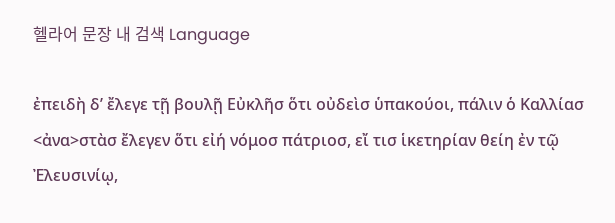헬라어 문장 내 검색 Language

ἐπειδὴ δ’ ἔλεγε τῇ βουλῇ Εὐκλῆσ ὅτι οὐδεὶσ ὑπακούοι, πάλιν ὁ Καλλίασ <ἀνα>στὰσ ἔλεγεν ὅτι εἰή νόμοσ πάτριοσ, εἴ τισ ἱκετηρίαν θείη ἐν τῷ Ἐλευσινίῳ,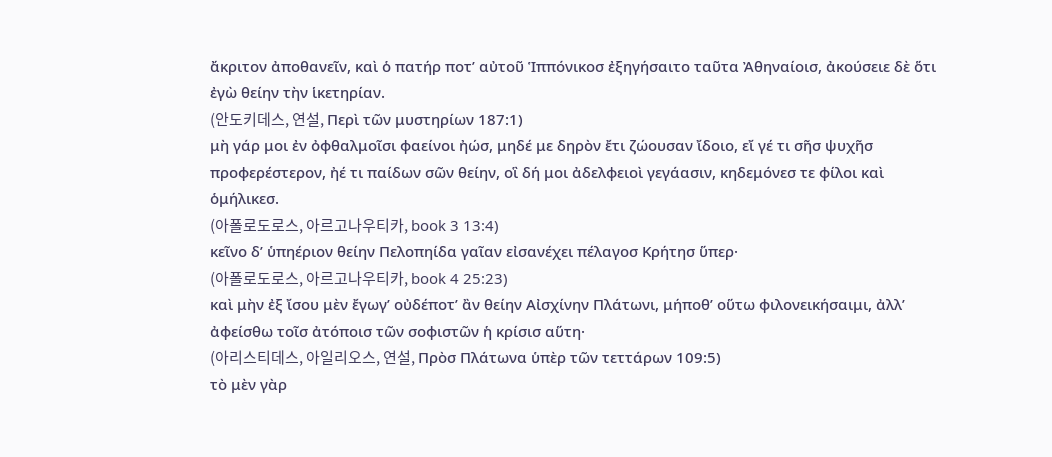ἄκριτον ἀποθανεῖν, καὶ ὁ πατήρ ποτ’ αὐτοῦ Ἱππόνικοσ ἐξηγήσαιτο ταῦτα Ἀθηναίοισ, ἀκούσειε δὲ ὅτι ἐγὼ θείην τὴν ἱκετηρίαν.
(안도키데스, 연설, Περὶ τῶν μυστηρίων 187:1)
μὴ γάρ μοι ἐν ὀφθαλμοῖσι φαείνοι ἠώσ, μηδέ με δηρὸν ἔτι ζώουσαν ἴδοιο, εἴ γέ τι σῆσ ψυχῆσ προφερέστερον, ἠέ τι παίδων σῶν θείην, οἳ δή μοι ἀδελφειοὶ γεγάασιν, κηδεμόνεσ τε φίλοι καὶ ὁμήλικεσ.
(아폴로도로스, 아르고나우티카, book 3 13:4)
κεῖνο δ’ ὑπηέριον θείην Πελοπηίδα γαῖαν εἰσανέχει πέλαγοσ Κρήτησ ὕπερ·
(아폴로도로스, 아르고나우티카, book 4 25:23)
καὶ μὴν ἐξ ἴσου μὲν ἔγωγ’ οὐδέποτ’ ἂν θείην Αἰσχίνην Πλάτωνι, μήποθ’ οὕτω φιλονεικήσαιμι, ἀλλ’ ἀφείσθω τοῖσ ἀτόποισ τῶν σοφιστῶν ἡ κρίσισ αὕτη·
(아리스티데스, 아일리오스, 연설, Πρὸσ Πλάτωνα ὑπὲρ τῶν τεττάρων 109:5)
τὸ μὲν γὰρ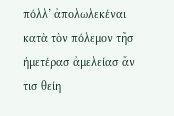πόλλ’ ἀπολωλεκέναι κατὰ τὸν πόλεμον τῆσ ἡμετέρασ ἀμελείασ ἄν τισ θείη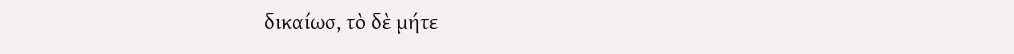δικαίωσ, τὸ δὲ μήτε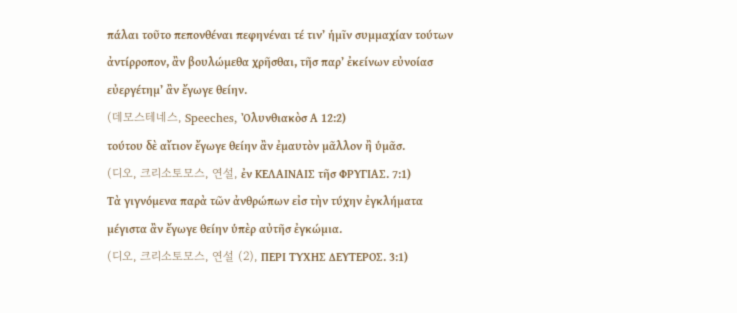πάλαι τοῦτο πεπονθέναι πεφηνέναι τέ τιν’ ἡμῖν συμμαχίαν τούτων ἀντίρροπον, ἂν βουλώμεθα χρῆσθαι, τῆσ παρ’ ἐκείνων εὐνοίασ εὐεργέτημ’ ἂν ἔγωγε θείην.
(데모스테네스, Speeches, Ὀλυνθιακὸσ Α 12:2)
τούτου δὲ αἴτιον ἔγωγε θείην ἂν ἐμαυτὸν μᾶλλον ἢ ὑμᾶσ.
(디오, 크리소토모스, 연설, ἐν ΚΕΛΑΙΝΑΙΣ τῆσ ΦΡΥΓΙΑΣ. 7:1)
Τὰ γιγνόμενα παρὰ τῶν ἀνθρώπων εἰσ τὴν τύχην ἐγκλήματα μέγιστα ἂν ἔγωγε θείην ὑπὲρ αὐτῆσ ἐγκώμια.
(디오, 크리소토모스, 연설 (2), ΠΕΡΙ ΤΥΧΗΣ ΔΕΥΤΕΡΟΣ. 3:1)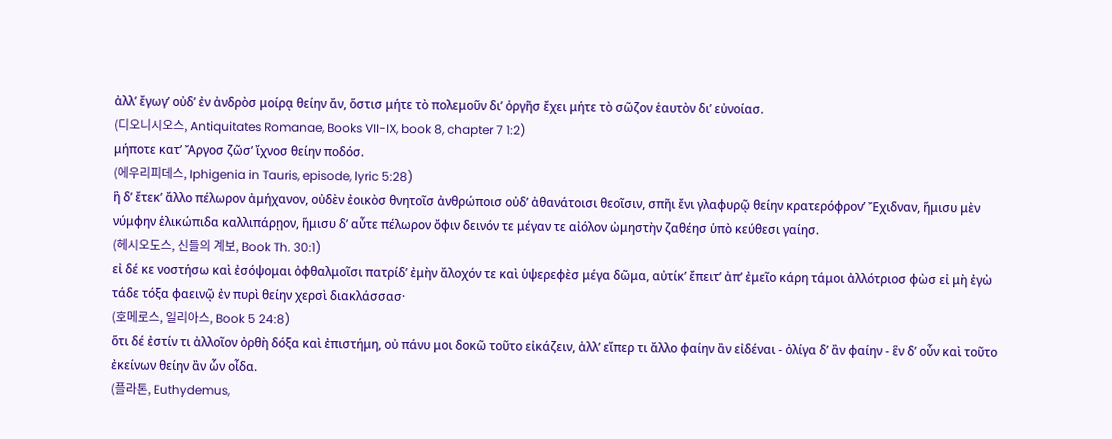ἀλλ’ ἔγωγ’ οὐδ’ ἐν ἀνδρὸσ μοίρᾳ θείην ἄν, ὅστισ μήτε τὸ πολεμοῦν δι’ ὀργῆσ ἔχει μήτε τὸ σῶζον ἑαυτὸν δι’ εὐνοίασ.
(디오니시오스, Antiquitates Romanae, Books VII-IX, book 8, chapter 7 1:2)
μήποτε κατ’ Ἄργοσ ζῶσ’ ἴχνοσ θείην ποδόσ.
(에우리피데스, Iphigenia in Tauris, episode, lyric 5:28)
ἣ δ’ ἔτεκ’ ἄλλο πέλωρον ἀμήχανον, οὐδὲν ἐοικὸσ θνητοῖσ ἀνθρώποισ οὐδ’ ἀθανάτοισι θεοῖσιν, σπῆι ἔνι γλαφυρῷ θείην κρατερόφρον’ Ἔχιδναν, ἥμισυ μὲν νύμφην ἑλικώπιδα καλλιπάρῃον, ἥμισυ δ’ αὖτε πέλωρον ὄφιν δεινόν τε μέγαν τε αἰόλον ὠμηστὴν ζαθέησ ὑπὸ κεύθεσι γαίησ.
(헤시오도스, 신들의 계보, Book Th. 30:1)
εἰ δέ κε νοστήσω καὶ ἐσόψομαι ὀφθαλμοῖσι πατρίδ’ ἐμὴν ἄλοχόν τε καὶ ὑψερεφὲσ μέγα δῶμα, αὐτίκ’ ἔπειτ’ ἀπ’ ἐμεῖο κάρη τάμοι ἀλλότριοσ φὼσ εἰ μὴ ἐγὼ τάδε τόξα φαεινῷ ἐν πυρὶ θείην χερσὶ διακλάσσασ·
(호메로스, 일리아스, Book 5 24:8)
ὅτι δέ ἐστίν τι ἀλλοῖον ὀρθὴ δόξα καὶ ἐπιστήμη, οὐ πάνυ μοι δοκῶ τοῦτο εἰκάζειν, ἀλλ’ εἴπερ τι ἄλλο φαίην ἂν εἰδέναι ‐ ὀλίγα δ’ ἂν φαίην ‐ ἓν δ’ οὖν καὶ τοῦτο ἐκείνων θείην ἂν ὧν οἶδα.
(플라톤, Euthydemus,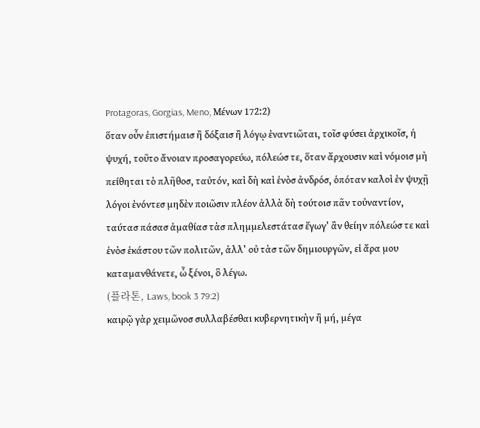Protagoras, Gorgias, Meno, Μένων 172:2)
ὅταν οὖν ἐπιστήμαισ ἢ δόξαισ ἢ λόγῳ ἐναντιῶται, τοῖσ φύσει ἀρχικοῖσ, ἡ ψυχή, τοῦτο ἄνοιαν προσαγορεύω, πόλεώσ τε, ὅταν ἄρχουσιν καὶ νόμοισ μὴ πείθηται τὸ πλῆθοσ, ταὐτόν, καὶ δὴ καὶ ἑνὸσ ἀνδρόσ, ὁπόταν καλοὶ ἐν ψυχῇ λόγοι ἐνόντεσ μηδὲν ποιῶσιν πλέον ἀλλὰ δὴ τούτοισ πᾶν τοὐναντίον, ταύτασ πάσασ ἀμαθίασ τὰσ πλημμελεστάτασ ἔγωγ’ ἂν θείην πόλεώσ τε καὶ ἑνὸσ ἑκάστου τῶν πολιτῶν, ἀλλ’ οὐ τὰσ τῶν δημιουργῶν, εἰ ἄρα μου καταμανθάνετε, ὦ ξένοι, ὃ λέγω.
(플라톤, Laws, book 3 79:2)
καιρῷ γὰρ χειμῶνοσ συλλαβέσθαι κυβερνητικὴν ἢ μή, μέγα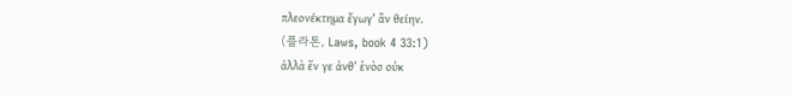πλεονέκτημα ἔγωγ’ ἂν θείην.
(플라톤, Laws, book 4 33:1)
ἀλλὰ ἕν γε ἀνθ’ ἑνὸσ οὐκ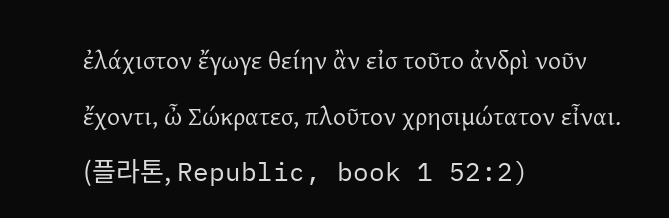ἐλάχιστον ἔγωγε θείην ἂν εἰσ τοῦτο ἀνδρὶ νοῦν ἔχοντι, ὦ Σώκρατεσ, πλοῦτον χρησιμώτατον εἶναι.
(플라톤, Republic, book 1 52:2)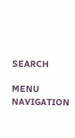SEARCH

MENU NAVIGATION